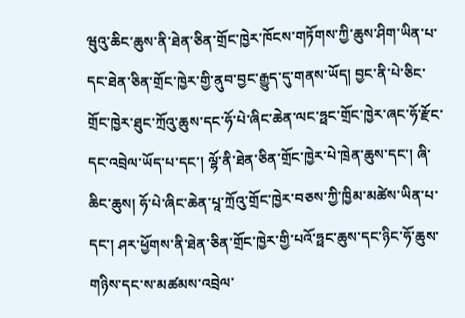ཝུའུ་ཆིང་ཆུས་ནི་ཐེན་ཅིན་གྲོང་ཁྱེར་ཁོངས་གཏོགས་ཀྱི་ཆུས་ཤིག་ཡིན་པ་དང་ཐེན་ཅིན་གྲོང་ཁྱེར་གྱི་ནུབ་བྱང་རྒྱུད་དུ་གནས་ཡོད། བྱང་ནི་པེ་ཅིང་གྲོང་ཁྱེར་ཐུང་ཀྲོའུ་ཆུས་དང་ཧོ་པེ་ཞིང་ཆེན་ལང་ཧྥང་གྲོང་ཁྱེར་ཞང་ཧོ་རྫོང་དང་འབྲེལ་ཡོད་པ་དང་། ལྷོ་ནི་ཐེན་ཅིན་གྲོང་ཁྱེར་པེ་ཁྲེན་ཆུས་དང་། ཞི་ཆིང་ཆུས། ཧོ་པེ་ཞིང་ཆེན་པཱ་ཀྲོའུ་གྲོང་ཁྱེར་བཅས་ཀྱི་ཁྱིམ་མཚེས་ཡིན་པ་དང་། ཤར་ཕྱོགས་ནི་ཐེན་ཅིན་གྲོང་ཁྱེར་གྱི་པའོ་ཧྥང་ཆུས་དང་ཉིང་ཧོ་ཆུས་གཉིས་དང་ས་མཚམས་འབྲེལ་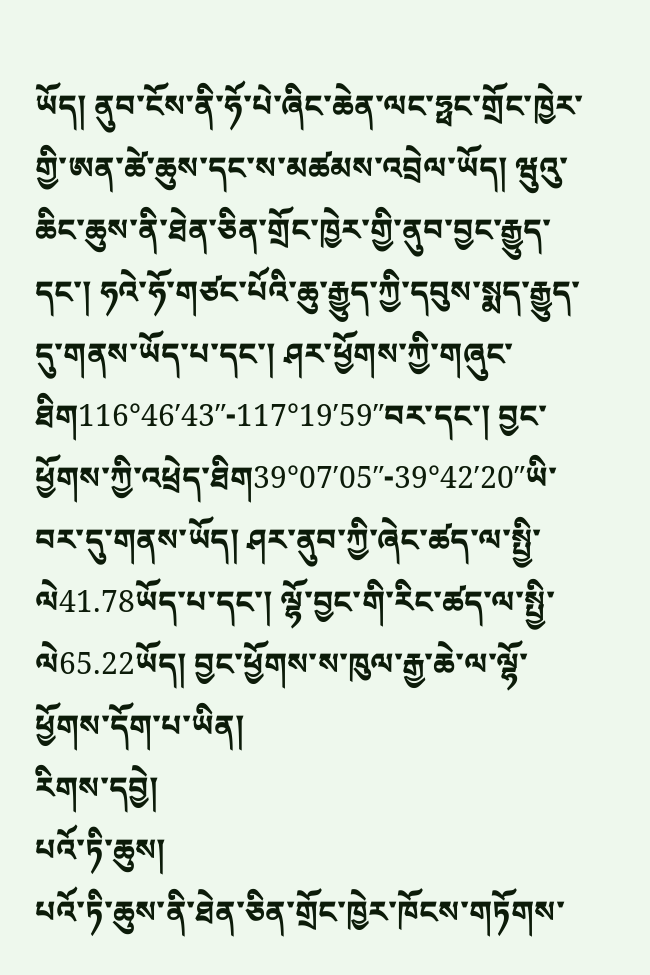ཡོད། ནུབ་ངོས་ནི་ཧོ་པེ་ཞིང་ཆེན་ལང་ཧྥང་གྲོང་ཁྱེར་གྱི་ཨན་ཚེ་ཆུས་དང་ས་མཚམས་འབྲེལ་ཡོད། ཝུའུ་ཆིང་ཆུས་ནི་ཐེན་ཅིན་གྲོང་ཁྱེར་གྱི་ནུབ་བྱང་རྒྱུད་དང་། ཧའེ་ཧོ་གཙང་པོའི་ཆུ་རྒྱུད་ཀྱི་དབུས་སྨད་རྒྱུད་དུ་གནས་ཡོད་པ་དང་། ཤར་ཕྱོགས་ཀྱི་གཞུང་ཐིག116°46′43″-117°19′59″བར་དང་། བྱང་ཕྱོགས་ཀྱི་འཕྲེད་ཐིག39°07′05″-39°42′20″ཡི་བར་དུ་གནས་ཡོད། ཤར་ནུབ་ཀྱི་ཞེང་ཚད་ལ་སྤྱི་ལེ41.78ཡོད་པ་དང་། ལྷོ་བྱང་གི་རིང་ཚད་ལ་སྤྱི་ལེ65.22ཡོད། བྱང་ཕྱོགས་ས་ཁུལ་རྒྱ་ཆེ་ལ་ལྷོ་ཕྱོགས་དོག་པ་ཡིན།
རིགས་དབྱེ།
པའོ་ཏི་ཆུས།
པའོ་ཏི་ཆུས་ནི་ཐེན་ཅིན་གྲོང་ཁྱེར་ཁོངས་གཏོགས་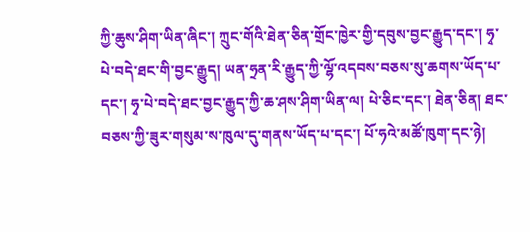ཀྱི་ཆུས་ཤིག་ཡིན་ཞིང་། ཀྲུང་གོའི་ཐེན་ཅིན་གྲོང་ཁྱེར་གྱི་དབུས་བྱང་རྒྱུད་དང་། ཧྭ་པེ་བདེ་ཐང་གི་བྱང་རྒྱུད། ཡན་ཧྲན་རི་རྒྱུད་ཀྱི་ལྷོ་འདབས་བཅས་སུ་ཆགས་ཡོད་པ་དང་། ཧྭ་པེ་བདེ་ཐང་བྱང་རྒྱུད་ཀྱི་ཆ་ཤས་ཤིག་ཡིན་ལ། པེ་ཅིང་དང་། ཐེན་ཅིན། ཐང་བཅས་ཀྱི་ཟུར་གསུམ་ས་ཁུལ་དུ་གནས་ཡོད་པ་དང་། པོ་ཧའེ་མཚོ་ཁུག་དང་ཉེ།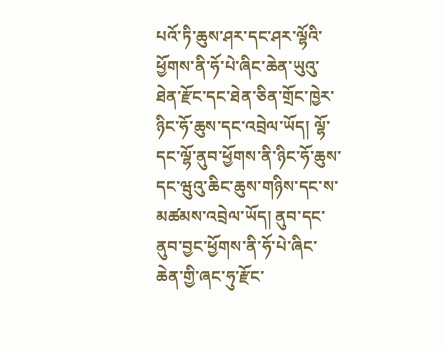པའོ་ཏི་ཆུས་ཤར་དང་ཤར་ལྷོའི་ཕྱོགས་ནི་ཧོ་པེ་ཞིང་ཆེན་ཡུའུ་ཐེན་རྫོང་དང་ཐེན་ཅིན་གྲོང་ཁྱེར་ཉིང་ཧོ་ཆུས་དང་འབྲེལ་ཡོད། ལྷོ་དང་ལྷོ་ནུབ་ཕྱོགས་ནི་ཉིང་ཧོ་ཆུས་དང་ཝུའུ་ཆིང་ཆུས་གཉིས་དང་ས་མཚམས་འབྲེལ་ཡོད། ནུབ་དང་ནུབ་བྱང་ཕྱོགས་ནི་ཧོ་པེ་ཞིང་ཆེན་གྱི་ཞང་ཧུ་རྫོང་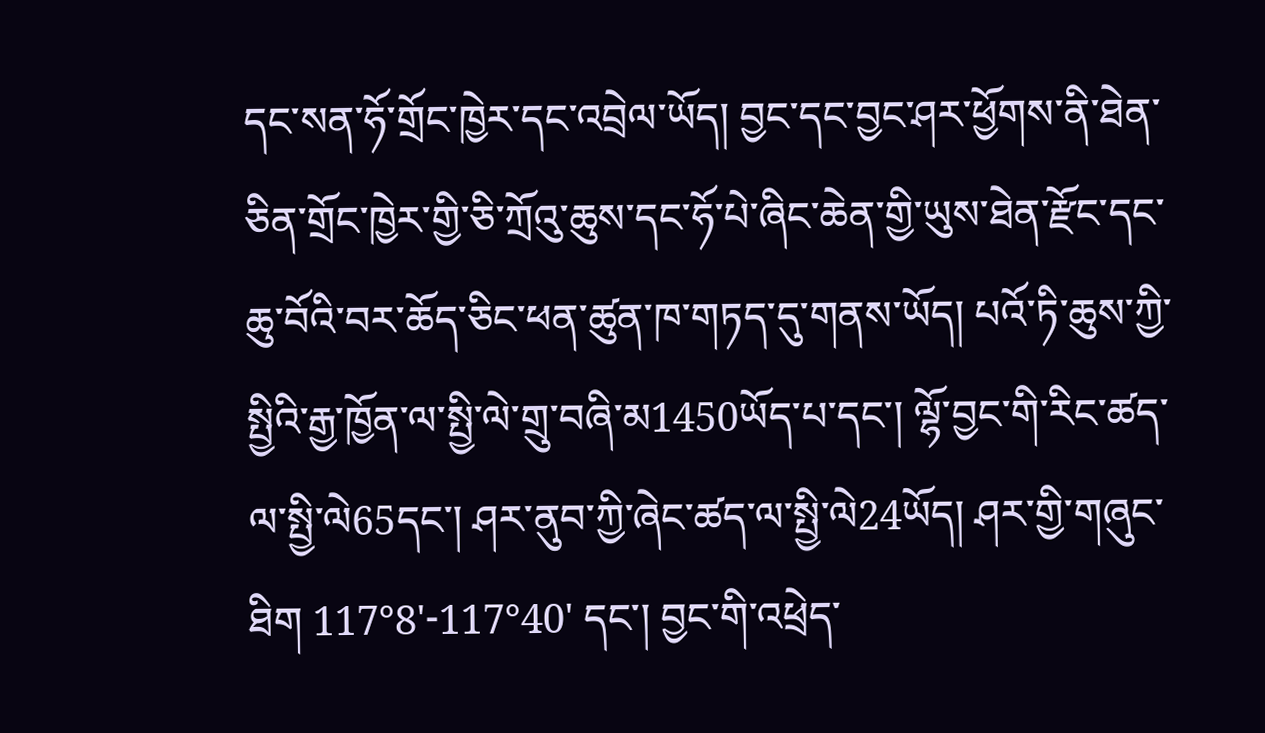དང་སན་ཧོ་གྲོང་ཁྱེར་དང་འབྲེལ་ཡོད། བྱང་དང་བྱང་ཤར་ཕྱོགས་ནི་ཐེན་ཅིན་གྲོང་ཁྱེར་གྱི་ཅི་ཀྲོའུ་ཆུས་དང་ཧོ་པེ་ཞིང་ཆེན་གྱི་ཡུས་ཐེན་རྫོང་དང་ཆུ་བོའི་བར་ཆོད་ཅིང་ཕན་ཚུན་ཁ་གཏད་དུ་གནས་ཡོད། པའོ་ཏི་ཆུས་ཀྱི་སྤྱིའི་རྒྱ་ཁྱོན་ལ་སྤྱི་ལེ་གྲུ་བཞི་མ1450ཡོད་པ་དང་། ལྷོ་བྱང་གི་རིང་ཚད་ལ་སྤྱི་ལེ65དང་། ཤར་ནུབ་ཀྱི་ཞེང་ཚད་ལ་སྤྱི་ལེ24ཡོད། ཤར་གྱི་གཞུང་ཐིག 117°8'-117°40' དང་། བྱང་གི་འཕྲེད་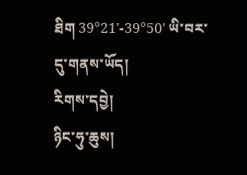ཐིག 39°21'-39°50' ཡི་བར་དུ་གནས་ཡོད།
རིགས་དབྱེ།
ཉིང་ཧུ་ཆུས།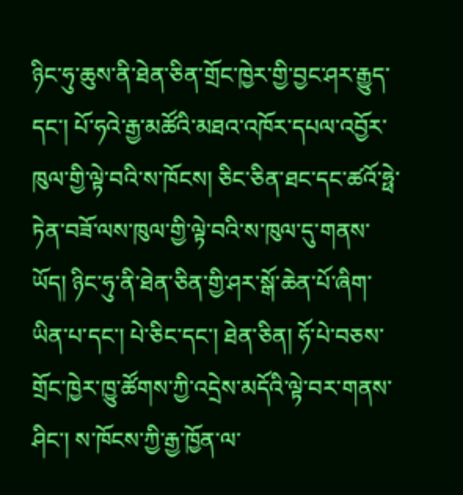ཉིང་ཧུ་ཆུས་ནི་ཐེན་ཅིན་གྲོང་ཁྱེར་གྱི་བྱང་ཤར་རྒྱུད་དང་། པོ་ཧའེ་རྒྱ་མཚོའི་མཐའ་འཁོར་དཔལ་འབྱོར་ཁུལ་གྱི་ལྟེ་བའི་ས་ཁོངས། ཅིང་ཅིན་ཐང་དང་ཚའོ་ཧྥེ་ཏེན་བཟོ་ལས་ཁུལ་གྱི་ལྟེ་བའི་ས་ཁུལ་དུ་གནས་ཡོད། ཉིང་ཧུ་ནི་ཐེན་ཅིན་གྱི་ཤར་སྒོ་ཆེན་པོ་ཞིག་ཡིན་པ་དང་། པེ་ཅིང་དང་། ཐེན་ཅིན། ཧོ་པེ་བཅས་གྲོང་ཁྱེར་ཁྱུ་ཚོགས་ཀྱི་འདྲེས་མདོའི་ལྟེ་བར་གནས་ཤིང་། ས་ཁོངས་ཀྱི་རྒྱ་ཁྱོན་ལ་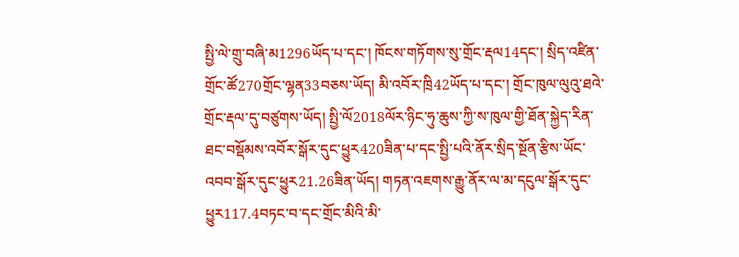སྤྱི་ལེ་གྲུ་བཞི་མ1296ཡོད་པ་དང་། ཁོངས་གཏོགས་སུ་གྲོང་རྡལ14དང་། སྲིད་འཛིན་གྲོང་ཚོ270གྲོང་ལྷན33བཅས་ཡོད། མི་འབོར་ཁྲི42ཡོད་པ་དང་། གྲོང་ཁུལ་ལུའུ་ཐའེ་གྲོང་རྡལ་དུ་བཙུགས་ཡོད། སྤྱི་ལོ2018ལོར་ཉིང་ཧུ་ཆུས་ཀྱི་ས་ཁུལ་གྱི་ཐོན་སྐྱེད་རིན་ཐང་བསྡོམས་འབོར་སྒོར་དུང་ཕྱུར420ཟིན་པ་དང་སྤྱི་པའི་ནོར་སྲིད་སྔོན་རྩིས་ཡོང་འབབ་སྒོར་དུང་ཕྱུར21.26ཟིན་ཡོད། གཏན་འཇགས་རྒྱུ་ནོར་ལ་མ་དངུལ་སྒོར་དུང་ཕྱུར117.4བཏང་བ་དང་གྲོང་མིའི་མི་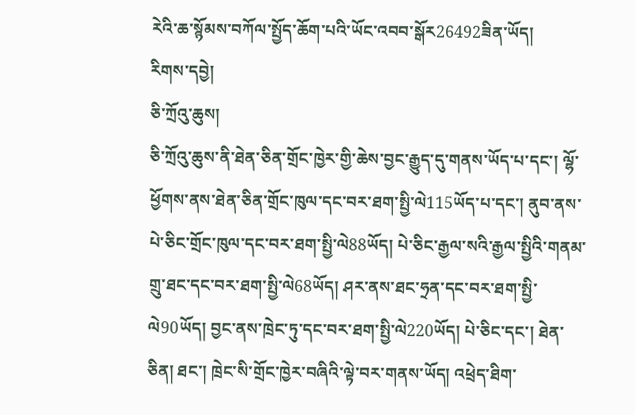རེའི་ཆ་སྙོམས་བཀོལ་སྤྱོད་ཆོག་པའི་ཡོང་འབབ་སྒོར26492ཟིན་ཡོད།
རིགས་དབྱེ།
ཅི་ཀྲོའུ་ཆུས།
ཅི་ཀྲོའུ་ཆུས་ནི་ཐེན་ཅིན་གྲོང་ཁྱེར་གྱི་ཆེས་བྱང་རྒྱུད་དུ་གནས་ཡོད་པ་དང་། ལྷོ་ཕྱོགས་ནས་ཐེན་ཅིན་གྲོང་ཁུལ་དང་བར་ཐག་སྤྱི་ལེ115ཡོད་པ་དང་། ནུབ་ནས་པེ་ཅིང་གྲོང་ཁུལ་དང་བར་ཐག་སྤྱི་ལེ88ཡོད། པེ་ཅིང་རྒྱལ་སའི་རྒྱལ་སྤྱིའི་གནམ་གྲུ་ཐང་དང་བར་ཐག་སྤྱི་ལེ68ཡོད། ཤར་ནས་ཐང་ཧྲན་དང་བར་ཐག་སྤྱི་ལེ90ཡོད། བྱང་ནས་ཁྲེང་ཏུ་དང་བར་ཐག་སྤྱི་ལེ220ཡོད། པེ་ཅིང་དང་། ཐེན་ཅིན། ཐང་། ཁྲེང་སི་གྲོང་ཁྱེར་བཞིའི་ལྟེ་བར་གནས་ཡོད། འཕྲེད་ཐིག་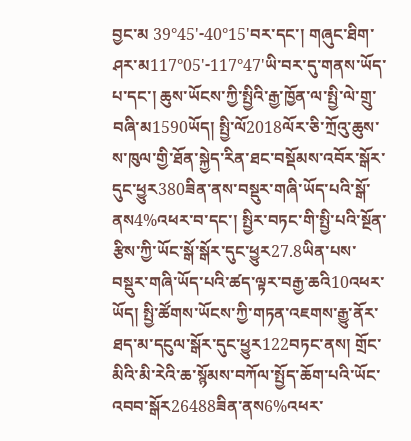བྱང་མ 39°45'-40°15'བར་དང་། གཞུང་ཐིག་ཤར་མ117°05'-117°47'ཡི་བར་དུ་གནས་ཡོད་པ་དང་། ཆུས་ཡོངས་ཀྱི་སྤྱིའི་རྒྱ་ཁྱོན་ལ་སྤྱི་ལེ་གྲུ་བཞི་མ1590ཡོད། སྤྱི་ལོ2018ལོར་ཅི་ཀྲོའུ་ཆུས་ས་ཁུལ་གྱི་ཐོན་སྐྱེད་རིན་ཐང་བསྡོམས་འབོར་སྒོར་དུང་ཕྱུར380ཟིན་ནས་བསྡུར་གཞི་ཡོད་པའི་སྒོ་ནས4%འཕར་བ་དང་། སྤྱིར་བཏང་གི་སྤྱི་པའི་སྔོན་རྩིས་ཀྱི་ཡོང་སྒོ་སྒོར་དུང་ཕྱུར27.8ཡིན་པས་བསྡུར་གཞི་ཡོད་པའི་ཚད་ལྟར་བརྒྱ་ཆའི10འཕར་ཡོད། སྤྱི་ཚོགས་ཡོངས་ཀྱི་གཏན་འཇགས་རྒྱུ་ནོར་ཐད་མ་དངུལ་སྒོར་དུང་ཕྱུར122བཏང་ནས། གྲོང་མིའི་མི་རེའི་ཆ་སྙོམས་བཀོལ་སྤྱོད་ཆོག་པའི་ཡོང་འབབ་སྒོར26488ཟིན་ནས6%འཕར་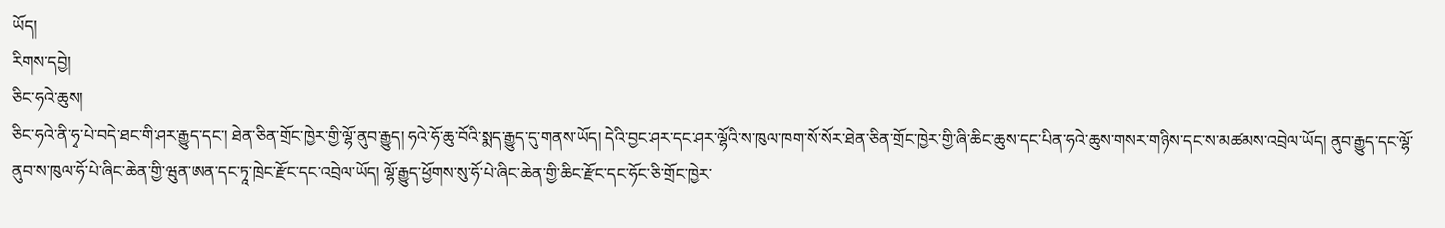ཡོད།
རིགས་དབྱེ།
ཅིང་ཧའེ་ཆུས།
ཅིང་ཧའེ་ནི་ཧྭ་པེ་བདེ་ཐང་གི་ཤར་རྒྱུད་དང་། ཐེན་ཅིན་གྲོང་ཁྱེར་གྱི་ལྷོ་ནུབ་རྒྱུད། ཧའེ་ཧོ་ཆུ་བོའི་སྨད་རྒྱུད་དུ་གནས་ཡོད། དེའི་བྱང་ཤར་དང་ཤར་ལྷོའི་ས་ཁུལ་ཁག་སོ་སོར་ཐེན་ཅིན་གྲོང་ཁྱེར་གྱི་ཞི་ཆིང་ཆུས་དང་པིན་ཧའེ་ཆུས་གསར་གཉིས་དང་ས་མཚམས་འབྲེལ་ཡོད། ནུབ་རྒྱུད་དང་ལྷོ་ནུབ་ས་ཁུལ་ཧོ་པེ་ཞིང་ཆེན་གྱི་ཝུན་ཨན་དང་ཏཱ་ཁྲེང་རྫོང་དང་འབྲེལ་ཡོད། ལྷོ་རྒྱུད་ཕྱོགས་སུ་ཧོ་པེ་ཞིང་ཆེན་གྱི་ཆིང་རྫོང་དང་ཧོང་ཅི་གྲོང་ཁྱེར་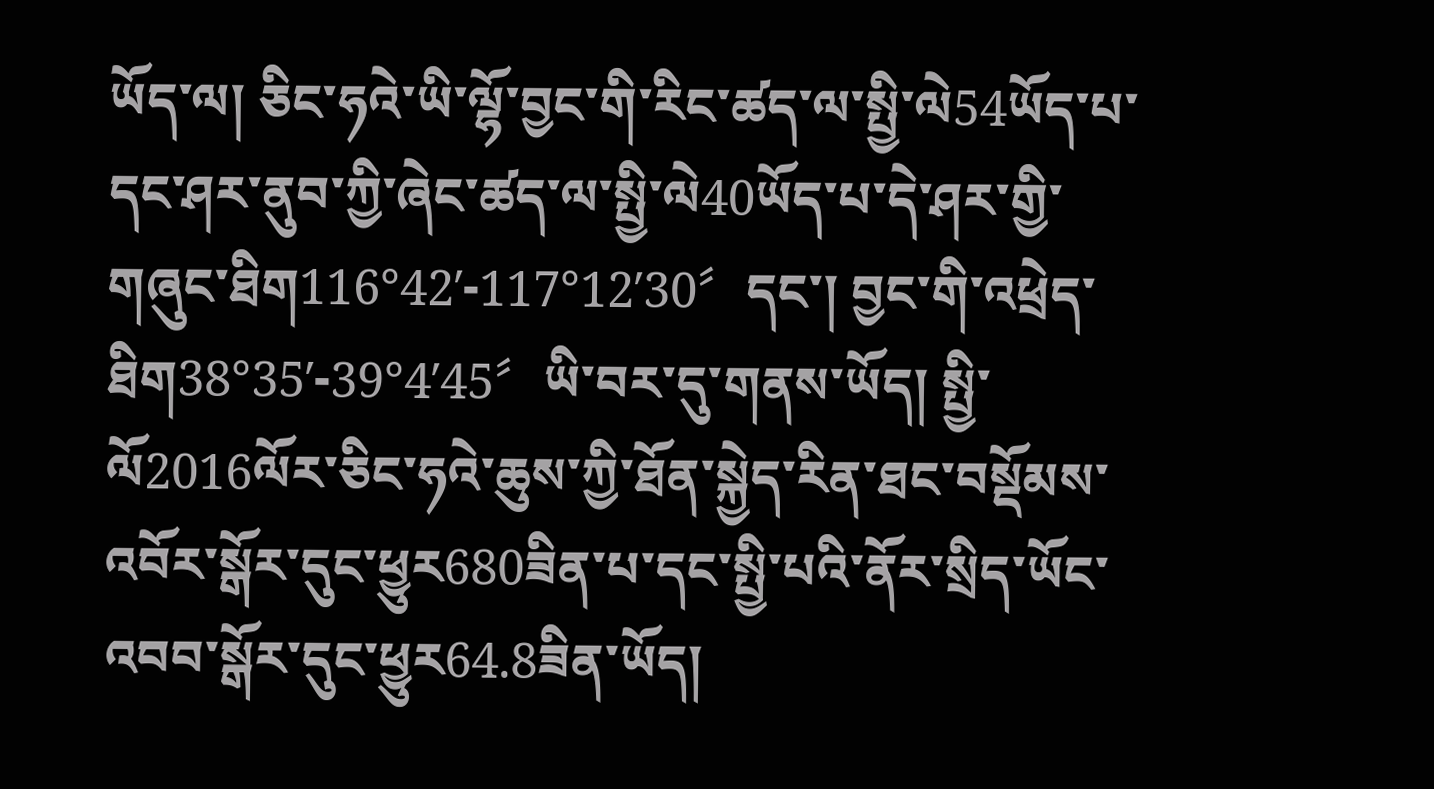ཡོད་ལ། ཅིང་ཧའེ་ཡི་ལྷོ་བྱང་གི་རིང་ཚད་ལ་སྤྱི་ལེ54ཡོད་པ་དང་ཤར་ནུབ་ཀྱི་ཞེང་ཚད་ལ་སྤྱི་ལེ40ཡོད་པ་དེ་ཤར་གྱི་གཞུང་ཐིག116°42′-117°12′30〞དང་། བྱང་གི་འཕྲེད་ཐིག38°35′-39°4′45〞ཡི་བར་དུ་གནས་ཡོད། སྤྱི་ལོ2016ལོར་ཅིང་ཧའེ་ཆུས་ཀྱི་ཐོན་སྐྱེད་རིན་ཐང་བསྡོམས་འབོར་སྒོར་དུང་ཕྱུར680ཟིན་པ་དང་སྤྱི་པའི་ནོར་སྲིད་ཡོང་འབབ་སྒོར་དུང་ཕྱུར64.8ཟིན་ཡོད།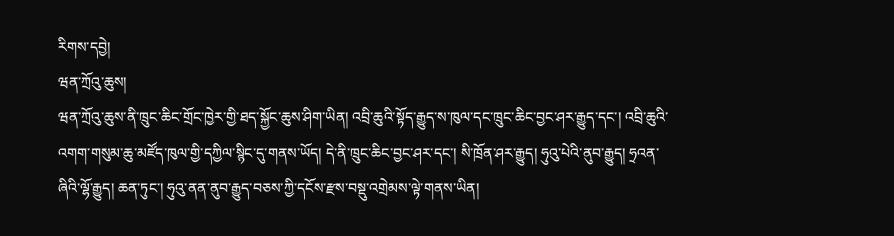རིགས་དབྱེ།
ཝན་ཀྲོའུ་ཆུས།
ཝན་ཀྲོའུ་ཆུས་ནི་ཁྲུང་ཆིང་གྲོང་ཁྱེར་གྱི་ཐད་སྐྱོང་ཆུས་ཤིག་ཡིན། འབྲི་ཆུའི་སྟོད་རྒྱུད་ས་ཁུལ་དང་ཁྲུང་ཆིང་བྱང་ཤར་རྒྱུད་དང་། འབྲི་ཆུའི་འགག་གསུམ་ཆུ་མཛོད་ཁུལ་གྱི་དཀྱིལ་སྙིང་དུ་གནས་ཡོད། དེ་ནི་ཁྲུང་ཆིང་བྱང་ཤར་དང་། སི་ཁྲོན་ཤར་རྒྱུད། ཧུའུ་པེའི་ནུབ་རྒྱུད། ཧྲའན་ཞིའི་ལྷོ་རྒྱུད། ཆན་ཏུང་། ཧུའུ་ནན་ནུབ་རྒྱུད་བཅས་ཀྱི་དངོས་རྫས་བསྡུ་འགྲེམས་ལྟེ་གནས་ཡིན།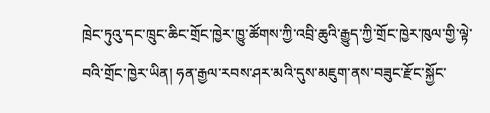ཁྲེང་ཏུའུ་དང་ཁྲུང་ཆིང་གྲོང་ཁྱེར་ཁྱུ་ཚོགས་ཀྱི་འབྲི་ཆུའི་རྒྱུད་ཀྱི་གྲོང་ཁྱེར་ཁུལ་གྱི་ལྟེ་བའི་གྲོང་ཁྱེར་ཡིན། ཧན་རྒྱལ་རབས་ཤར་མའི་དུས་མཇུག་ནས་བཟུང་རྫོང་སྐྱོང་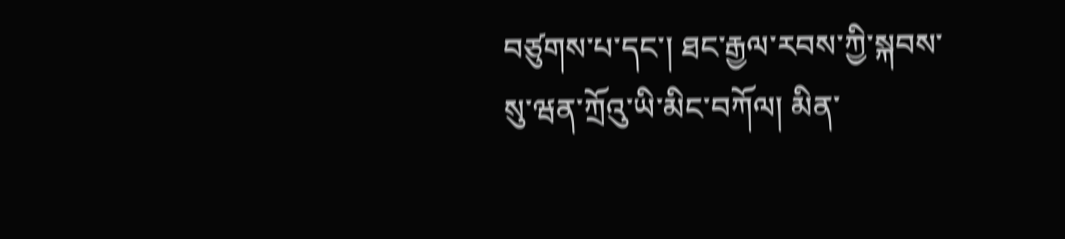བཙུགས་པ་དང་། ཐང་རྒྱལ་རབས་ཀྱི་སྐབས་སུ་ཝན་ཀྲོའུ་ཡི་མིང་བཀོལ། མིན་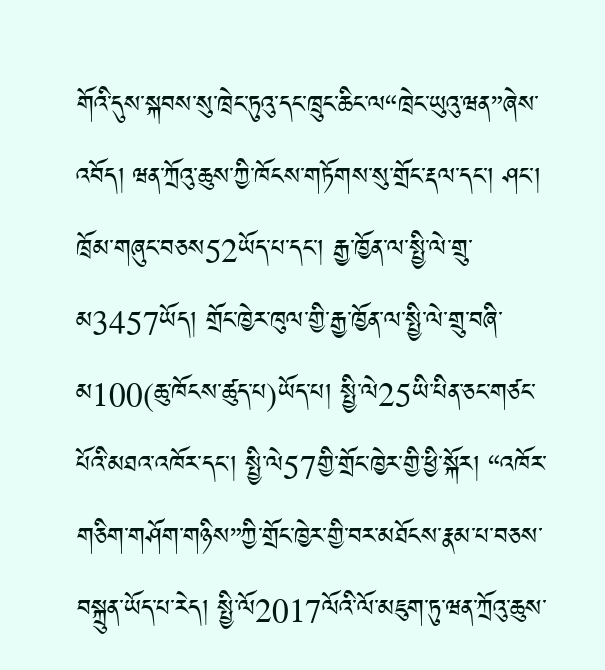གོའི་དུས་སྐབས་སུ་ཁྲེང་ཏུའུ་དང་ཁྲུང་ཆིང་ལ“ཁྲེང་ཡུའུ་ཝན”ཞེས་འབོད། ཝན་ཀྲོའུ་ཆུས་ཀྱི་ཁོངས་གཏོགས་སུ་གྲོང་རྡལ་དང་། ཤང་། ཁྲོམ་གཞུང་བཅས52ཡོད་པ་དང་། རྒྱ་ཁྱོན་ལ་སྤྱི་ལེ་གྲུ་མ3457ཡོད། གྲོང་ཁྱེར་ཁུལ་གྱི་རྒྱ་ཁྱོན་ལ་སྤྱི་ལེ་གྲུ་བཞི་མ100(ཆུ་ཁོངས་ཚུད་པ)ཡོད་པ། སྤྱི་ལེ25ཡི་པིན་ཅང་གཙང་པོའི་མཐའ་འཁོར་དང་། སྤྱི་ལེ57གྱི་གྲོང་ཁྱེར་གྱི་ཕྱི་སྐོར། “འཁོར་གཅིག་གཤོག་གཉིས”ཀྱི་གྲོང་ཁྱེར་གྱི་བར་མཐོངས་རྣམ་པ་བཅས་བསྐྲུན་ཡོད་པ་རེད། སྤྱི་ལོ2017ལོའི་ལོ་མཇུག་ཏུ་ཝན་ཀྲོའུ་ཆུས་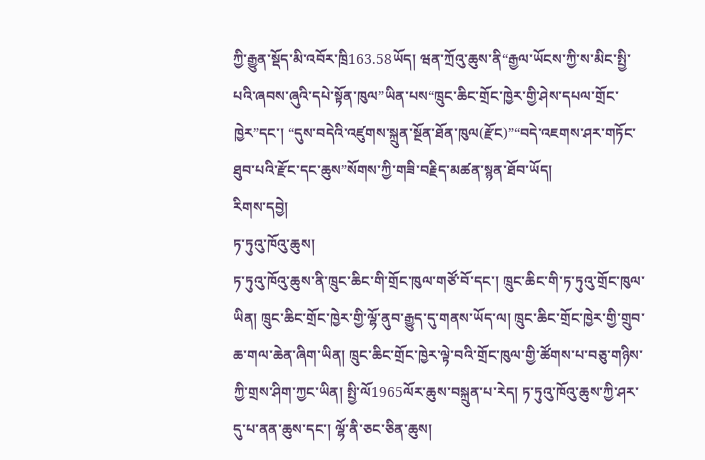ཀྱི་རྒྱུན་སྡོད་མི་འབོར་ཁྲི163.58ཡོད། ཝན་ཀྲོའུ་ཆུས་ནི“རྒྱལ་ཡོངས་ཀྱི་ས་མིང་སྤྱི་པའི་ཞབས་ཞུའི་དཔེ་སྟོན་ཁུལ”ཡིན་པས“ཁྲུང་ཆིང་གྲོང་ཁྱེར་གྱི་ཤེས་དཔལ་གྲོང་ཁྱེར”དང་། “དུས་བདེའི་འཛུགས་སྐྲུན་སྔོན་ཐོན་ཁུལ(རྫོང)”“བདེ་འཇགས་ཤར་གཏོང་ཐུབ་པའི་རྫོང་དང་ཆུས”སོགས་ཀྱི་གཟི་བརྗིད་མཚན་སྙན་ཐོབ་ཡོད།
རིགས་དབྱེ།
ཏ་ཏུའུ་ཁོའུ་ཆུས།
ཏ་ཏུའུ་ཁོའུ་ཆུས་ནི་ཁྲུང་ཆིང་གི་གྲོང་ཁུལ་གཙོ་བོ་དང་། ཁྲུང་ཆིང་གི་ཏ་ཏུའུ་གྲོང་ཁུལ་ཡིན། ཁྲུང་ཆིང་གྲོང་ཁྱེར་གྱི་ལྷོ་ནུབ་རྒྱུད་དུ་གནས་ཡོད་ལ། ཁྲུང་ཆིང་གྲོང་ཁྱེར་གྱི་གྲུབ་ཆ་གལ་ཆེན་ཞིག་ཡིན། ཁྲུང་ཆིང་གྲོང་ཁྱེར་ལྟེ་བའི་གྲོང་ཁུལ་གྱི་ཚོགས་པ་བཅུ་གཉིས་ཀྱི་གྲས་ཤིག་ཀྱང་ཡིན། སྤྱི་ལོ1965ལོར་ཆུས་བསྐྲུན་པ་རེད། ཏ་ཏུའུ་ཁོའུ་ཆུས་ཀྱི་ཤར་དུ་པ་ནན་ཆུས་དང་། ལྷོ་ནི་ཅང་ཅིན་ཆུས།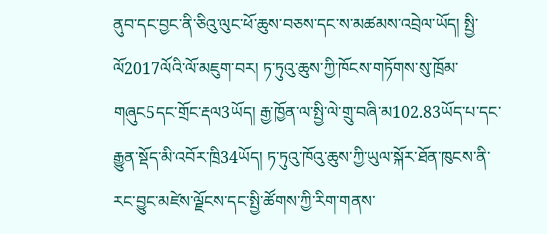ནུབ་དང་བྱང་ནི་ཅིའུ་ལུང་ཕོ་ཆུས་བཅས་དང་ས་མཚམས་འབྲེལ་ཡོད། སྤྱི་ལོ2017ལོའི་ལོ་མཇུག་བར། ཏ་ཏུའུ་ཆུས་ཀྱི་ཁོངས་གཏོགས་སུ་ཁྲོམ་གཞུང5དང་གྲོང་རྡལ3ཡོད། རྒྱ་ཁྱོན་ལ་སྤྱི་ལེ་གྲུ་བཞི་མ102.83ཡོད་པ་དང་རྒྱུན་སྡོད་མི་འབོར་ཁྲི34ཡོད། ཏ་ཏུའུ་ཁོའུ་ཆུས་ཀྱི་ཡུལ་སྐོར་ཐོན་ཁུངས་ནི་རང་བྱུང་མཛེས་ལྗོངས་དང་སྤྱི་ཚོགས་ཀྱི་རིག་གནས་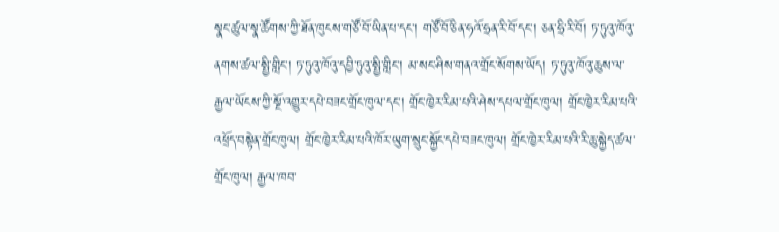སྣང་ཚུལ་སྣ་ཚོགས་ཀྱི་ཐོན་ཁུངས་གཙོ་བོ་ཡིན་པ་དང་། གཙོ་བོ་ཅིན་ཧའོ་ཧྲན་རི་བོ་དང་། ཅན་ཧྲི་རི་བོ། ཏ་ཏུའུ་ཁོའུ་ནགས་ཚལ་སྤྱི་གླིང་། ཏ་ཏུའུ་ཁོའུ་དབྱི་ཏུའུ་སྤྱི་གླིང་། མ་སང་ཤིས་གནའ་གྲོང་སོགས་ཡོད། ཏ་ཏུའུ་ཁོའུ་ཆུས་ལ་རྒྱལ་ཡོངས་ཀྱི་སྔོ་འགྱུར་དཔེ་བཟང་གྲོང་ཁུལ་དང་། གྲོང་ཁྱེར་རིམ་པའི་ཤེས་དཔལ་གྲོང་ཁུལ། གྲོང་ཁྱེར་རིམ་པའི་འཕྲོད་བསྟེན་གྲོང་ཁུལ། གྲོང་ཁྱེར་རིམ་པའི་ཁོར་ཡུག་སྲུང་སྐྱོང་དཔེ་བཟང་ཁུལ། གྲོང་ཁྱེར་རིམ་པའི་རི་ཆུ་སྐྱེད་ཚལ་གྲོང་ཁུལ། རྒྱལ་ཁབ་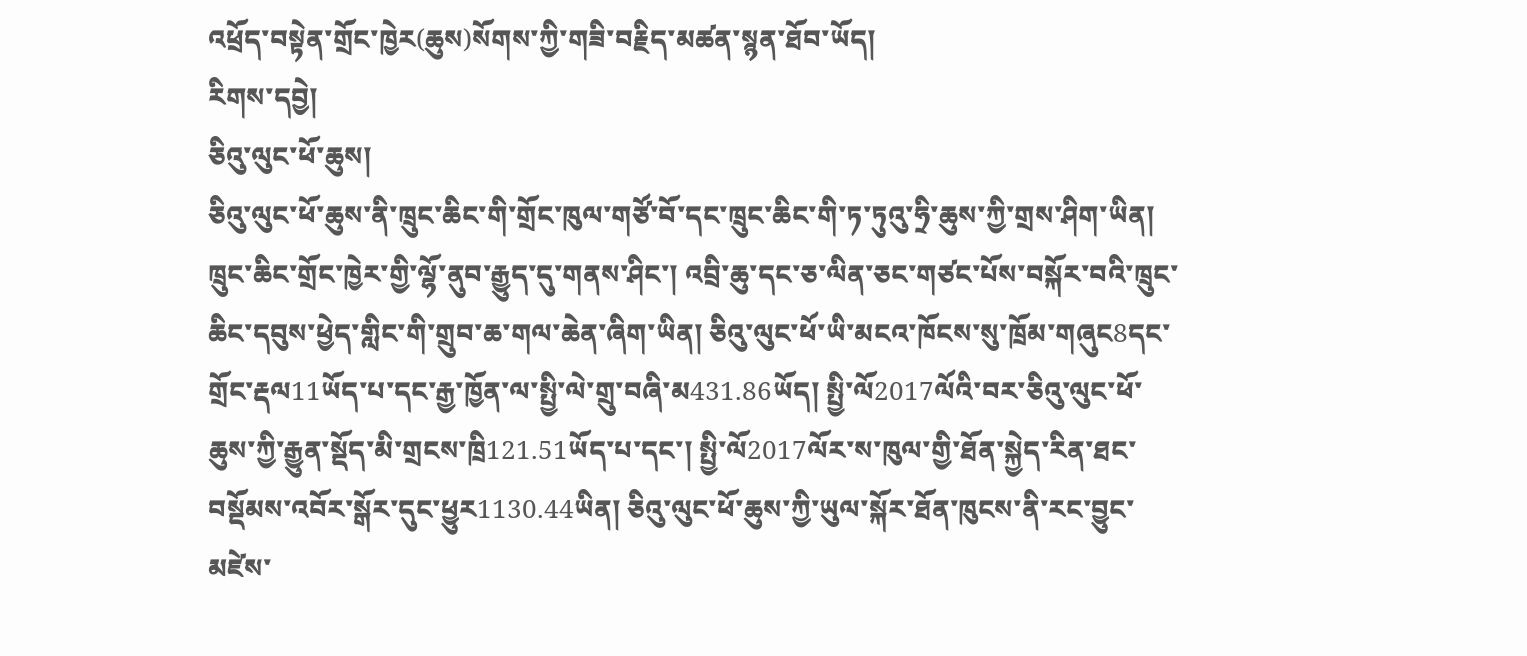འཕྲོད་བསྟེན་གྲོང་ཁྱེར(ཆུས)སོགས་ཀྱི་གཟི་བརྗིད་མཚན་སྙན་ཐོབ་ཡོད།
རིགས་དབྱེ།
ཅིའུ་ལུང་ཕོ་ཆུས།
ཅིའུ་ལུང་ཕོ་ཆུས་ནི་ཁྲུང་ཆིང་གི་གྲོང་ཁུལ་གཙོ་བོ་དང་ཁྲུང་ཆིང་གི་ཏ་ཏུའུ་ཧྲི་ཆུས་ཀྱི་གྲས་ཤིག་ཡིན། ཁྲུང་ཆིང་གྲོང་ཁྱེར་གྱི་ལྷོ་ནུབ་རྒྱུད་དུ་གནས་ཤིང་། འབྲི་ཆུ་དང་ཅ་ལིན་ཅང་གཙང་པོས་བསྐོར་བའི་ཁྲུང་ཆིང་དབུས་ཕྱེད་གླིང་གི་གྲུབ་ཆ་གལ་ཆེན་ཞིག་ཡིན། ཅིའུ་ལུང་ཕོ་ཡི་མངའ་ཁོངས་སུ་ཁྲོམ་གཞུང8དང་གྲོང་རྡལ11ཡོད་པ་དང་རྒྱ་ཁྱོན་ལ་སྤྱི་ལེ་གྲུ་བཞི་མ431.86ཡོད། སྤྱི་ལོ2017ལོའི་བར་ཅིའུ་ལུང་ཕོ་ཆུས་ཀྱི་རྒྱུན་སྡོད་མི་གྲངས་ཁྲི121.51ཡོད་པ་དང་། སྤྱི་ལོ2017ལོར་ས་ཁུལ་གྱི་ཐོན་སྐྱེད་རིན་ཐང་བསྡོམས་འབོར་སྒོར་དུང་ཕྱུར1130.44ཡིན། ཅིའུ་ལུང་ཕོ་ཆུས་ཀྱི་ཡུལ་སྐོར་ཐོན་ཁུངས་ནི་རང་བྱུང་མཛེས་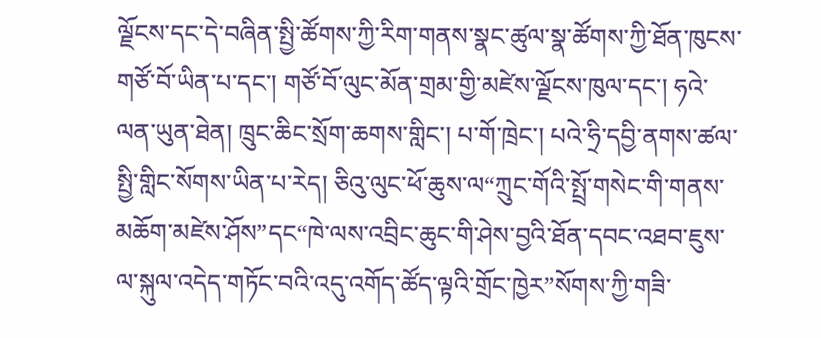ལྗོངས་དང་དེ་བཞིན་སྤྱི་ཚོགས་ཀྱི་རིག་གནས་སྣང་ཚུལ་སྣ་ཚོགས་ཀྱི་ཐོན་ཁུངས་གཙོ་བོ་ཡིན་པ་དང་། གཙོ་བོ་ལུང་མོན་གྲམ་གྱི་མཛེས་ལྗོངས་ཁུལ་དང་། ཧའེ་ལན་ཡུན་ཐེན། ཁྲུང་ཆིང་སྲོག་ཆགས་གླིང་། པ་གོ་ཁྲེང་། པའེ་ཧྲི་དབྱི་ནགས་ཚལ་སྤྱི་གླིང་སོགས་ཡིན་པ་རེད། ཅིའུ་ལུང་ཕོ་ཆུས་ལ“ཀྲུང་གོའི་སྤྲོ་གསེང་གི་གནས་མཆོག་མཛེས་ཤོས”དང“ཁེ་ལས་འབྲིང་ཆུང་གི་ཤེས་བྱའི་ཐོན་དབང་འཐབ་ཇུས་ལ་སྐུལ་འདེད་གཏོང་བའི་འདུ་འགོད་ཚོད་ལྟའི་གྲོང་ཁྱེར”སོགས་ཀྱི་གཟི་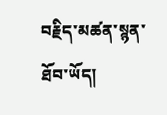བརྗིད་མཚན་སྙན་ཐོབ་ཡོད།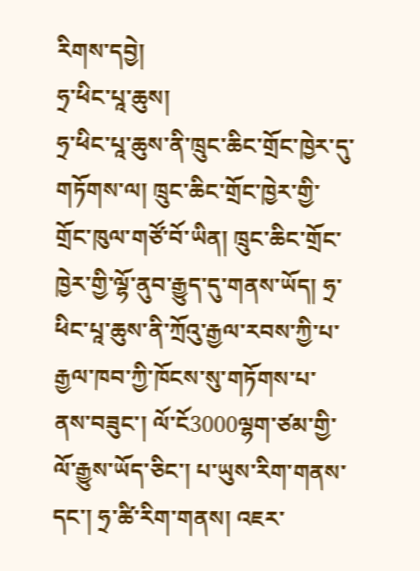རིགས་དབྱེ།
ཧྲ་ཕིང་པཱ་ཆུས།
ཧྲ་ཕིང་པཱ་ཆུས་ནི་ཁྲུང་ཆིང་གྲོང་ཁྱེར་དུ་གཏོགས་ལ། ཁྲུང་ཆིང་གྲོང་ཁྱེར་གྱི་གྲོང་ཁུལ་གཙོ་བོ་ཡིན། ཁྲུང་ཆིང་གྲོང་ཁྱེར་གྱི་ལྷོ་ནུབ་རྒྱུད་དུ་གནས་ཡོད། ཧྲ་ཕིང་པཱ་ཆུས་ནི་ཀྲོའུ་རྒྱལ་རབས་ཀྱི་པ་རྒྱལ་ཁབ་ཀྱི་ཁོངས་སུ་གཏོགས་པ་ནས་བཟུང་། ལོ་ངོ3000ལྷག་ཙམ་གྱི་ལོ་རྒྱུས་ཡོད་ཅིང་། པ་ཡུས་རིག་གནས་དང་། ཧྲ་ཚི་རིག་གནས། འཇར་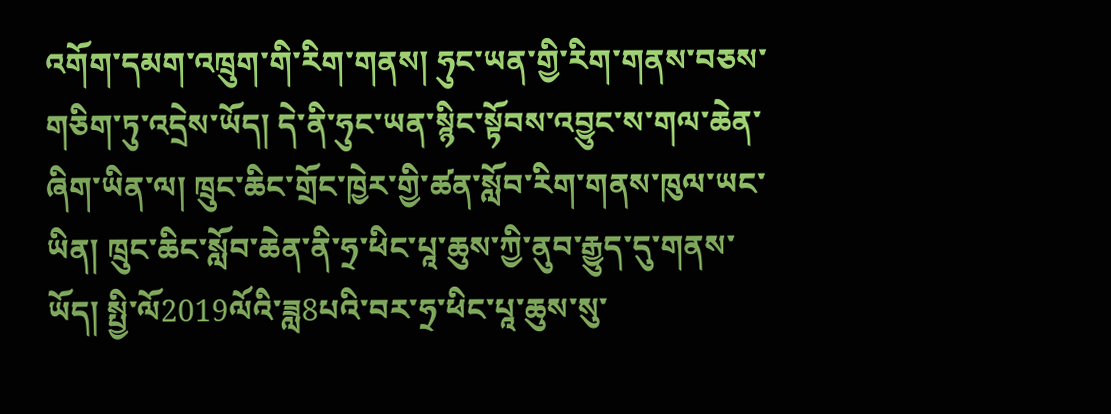འགོག་དམག་འཁྲུག་གི་རིག་གནས། ཧུང་ཡན་གྱི་རིག་གནས་བཅས་གཅིག་ཏུ་འདྲེས་ཡོད། དེ་ནི་ཧུང་ཡན་སྙིང་སྟོབས་འབྱུང་ས་གལ་ཆེན་ཞིག་ཡིན་ལ། ཁྲུང་ཆིང་གྲོང་ཁྱེར་གྱི་ཚན་སློབ་རིག་གནས་ཁུལ་ཡང་ཡིན། ཁྲུང་ཆིང་སློབ་ཆེན་ནི་ཧྲ་ཕིང་པཱ་ཆུས་ཀྱི་ནུབ་རྒྱུད་དུ་གནས་ཡོད། སྤྱི་ལོ2019ལོའི་ཟླ8པའི་བར་ཧྲ་ཕིང་པཱ་ཆུས་སུ་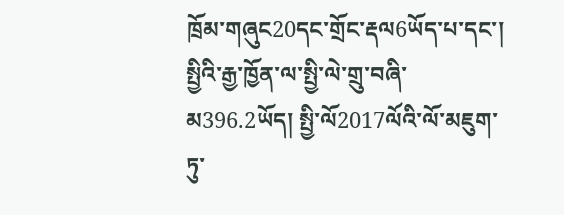ཁྲོམ་གཞུང20དང་གྲོང་རྡལ6ཡོད་པ་དང་། སྤྱིའི་རྒྱ་ཁྱོན་ལ་སྤྱི་ལེ་གྲུ་བཞི་མ396.2ཡོད། སྤྱི་ལོ2017ལོའི་ལོ་མཇུག་ཏུ་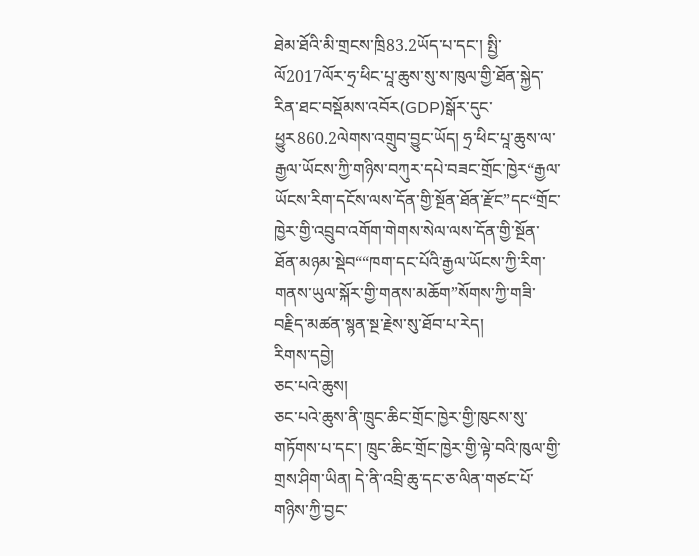ཐེམ་ཐོའི་མི་གྲངས་ཁྲི83.2ཡོད་པ་དང་། སྤྱི་ལོ2017ལོར་ཧྲ་ཕིང་པཱ་ཆུས་སུ་ས་ཁུལ་གྱི་ཐོན་སྐྱེད་རིན་ཐང་བསྡོམས་འབོར(GDP)སྒོར་དུང་ཕྱུར860.2ལེགས་འགྲུབ་བྱུང་ཡོད། ཧྲ་ཕིང་པཱ་ཆུས་ལ་རྒྱལ་ཡོངས་ཀྱི་གཉིས་བཀུར་དཔེ་བཟང་གྲོང་ཁྱེར“རྒྱལ་ཡོངས་རིག་དངོས་ལས་དོན་གྱི་སྔོན་ཐོན་རྫོང”དང“གྲོང་ཁྱེར་གྱི་འབྲུབ་འགོག་གེགས་སེལ་ལས་དོན་གྱི་སྔོན་ཐོན་མཉམ་སྡེབ““ཁག་དང་པོའི་རྒྱལ་ཡོངས་ཀྱི་རིག་གནས་ཡུལ་སྐོར་གྱི་གནས་མཆོག”སོགས་ཀྱི་གཟི་བརྗིད་མཚན་སྙན་སྔ་རྗེས་སུ་ཐོབ་པ་རེད།
རིགས་དབྱེ།
ཅང་པའེ་ཆུས།
ཅང་པའེ་ཆུས་ནི་ཁྲུང་ཆིང་གྲོང་ཁྱེར་གྱི་ཁུངས་སུ་གཏོགས་པ་དང་། ཁྲུང་ཆིང་གྲོང་ཁྱེར་གྱི་ལྟེ་བའི་ཁུལ་གྱི་གྲས་ཤིག་ཡིན། དེ་ནི་འབྲི་ཆུ་དང་ཅ་ལིན་གཙང་པོ་གཉིས་ཀྱི་བྱང་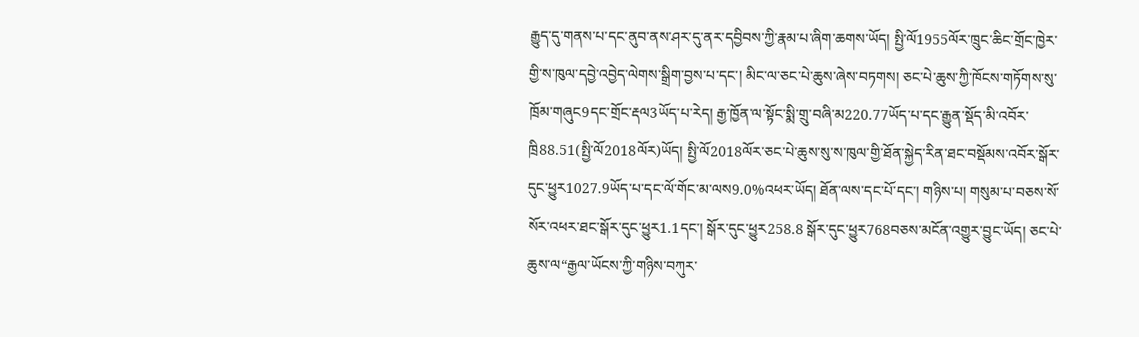རྒྱུད་དུ་གནས་པ་དང་ནུབ་ནས་ཤར་དུ་ནར་དབྱིབས་ཀྱི་རྣམ་པ་ཞིག་ཆགས་ཡོད། སྤྱི་ལོ1955ལོར་ཁྲུང་ཆིང་གྲོང་ཁྱེར་གྱི་ས་ཁུལ་དབྱེ་འབྱེད་ལེགས་སྒྲིག་བྱས་པ་དང་། མིང་ལ་ཅང་པེ་ཆུས་ཞེས་བཏགས། ཅང་པེ་ཆུས་ཀྱི་ཁོངས་གཏོགས་སུ་ཁྲོམ་གཞུང9དང་གྲོང་རྡལ3ཡོད་པ་རེད། རྒྱ་ཁྱོན་ལ་སྟོང་སྨི་གྲུ་བཞི་མ220.77ཡོད་པ་དང་རྒྱུན་སྡོད་མི་འབོར་ཁྲི88.51(སྤྱི་ལོ2018ལོར)ཡོད། སྤྱི་ལོ2018ལོར་ཅང་པེ་ཆུས་སུ་ས་ཁུལ་གྱི་ཐོན་སྐྱེད་རིན་ཐང་བསྡོམས་འབོར་སྒོར་དུང་ཕྱུར1027.9ཡོད་པ་དང་ལོ་གོང་མ་ལས9.0%འཕར་ཡོད། ཐོན་ལས་དང་པོ་དང་། གཉིས་པ། གསུམ་པ་བཅས་སོ་སོར་འཕར་ཐང་སྒོར་དུང་ཕྱུར1.1དང་། སྒོར་དུང་ཕྱུར258.8 སྒོར་དུང་ཕྱུར768བཅས་མངོན་འགྱུར་བྱུང་ཡོད། ཅང་པེ་ཆུས་ལ“རྒྱལ་ཡོངས་ཀྱི་གཉིས་བཀུར་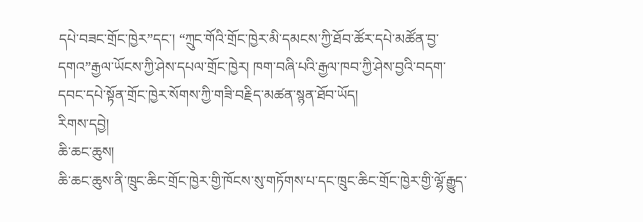དཔེ་བཟང་གྲོང་ཁྱེར”དང་། “ཀྲུང་གོའི་གྲོང་ཁྱེར་མི་དམངས་ཀྱི་ཐོབ་ཚོར་དཔེ་མཚོན་བྱ་དགའ”རྒྱལ་ཡོངས་ཀྱི་ཤེས་དཔལ་གྲོང་ཁྱེར། ཁག་བཞི་པའི་རྒྱལ་ཁབ་ཀྱི་ཤེས་བྱའི་བདག་དབང་དཔེ་སྟོན་གྲོང་ཁྱེར་སོགས་ཀྱི་གཟི་བརྗིད་མཚན་སྙན་ཐོབ་ཡོད།
རིགས་དབྱེ།
ཆི་ཆང་ཆུས།
ཆི་ཆང་ཆུས་ནི་ཁྲུང་ཆིང་གྲོང་ཁྱེར་གྱི་ཁོངས་སུ་གཏོགས་པ་དང་ཁྲུང་ཆིང་གྲོང་ཁྱེར་གྱི་ལྷོ་རྒྱུད་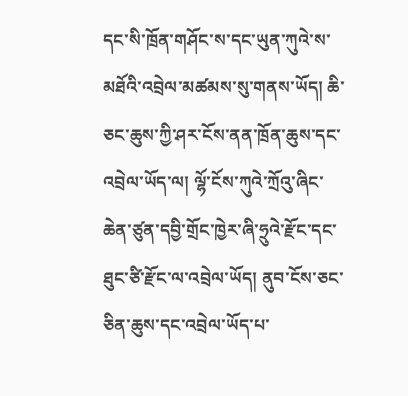དང་སི་ཁྲོན་གཤོང་ས་དང་ཡུན་ཀུའེ་ས་མཐོའི་འབྲེལ་མཚམས་སུ་གནས་ཡོད། ཆི་ཅང་ཆུས་ཀྱི་ཤར་ངོས་ནན་ཁྲོན་ཆུས་དང་འབྲེལ་ཡོད་ལ། ལྷོ་ངོས་ཀུའེ་ཀྲོའུ་ཞིང་ཆེན་ཙུན་དབྱི་གྲོང་ཁྱེར་ཞི་ཧྲུའེ་རྫོང་དང་ཐུང་ཙི་རྫོང་ལ་འབྲེལ་ཡོད། ནུབ་ངོས་ཅང་ཅིན་ཆུས་དང་འབྲེལ་ཡོད་པ་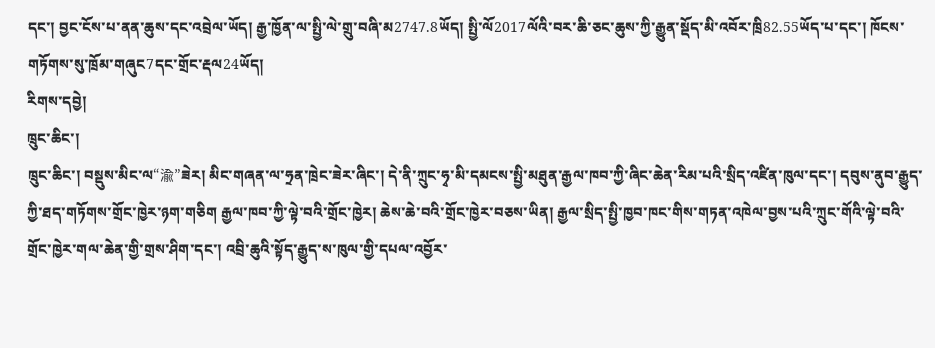དང་། བྱང་ངོས་པ་ནན་ཆུས་དང་འབྲེལ་ཡོད། རྒྱ་ཁྱོན་ལ་སྤྱི་ལེ་གྲུ་བཞི་མ2747.8ཡོད། སྤྱི་ལོ2017ལོའི་བར་ཆི་ཅང་ཆུས་ཀྱི་རྒྱུན་སྡོད་མི་འབོར་ཁྲི82.55ཡོད་པ་དང་། ཁོངས་གཏོགས་སུ་ཁྲོམ་གཞུང7དང་གྲོང་རྡལ24ཡོད།
རིགས་དབྱེ།
ཁྲུང་ཆིང་།
ཁྲུང་ཆིང་། བསྡུས་མིང་ལ“渝”ཟེར། མིང་གཞན་ལ་ཧྲན་ཁྲེང་ཟེར་ཞིང་། དེ་ནི་ཀྲུང་ཧྭ་མི་དམངས་སྤྱི་མཐུན་རྒྱལ་ཁབ་ཀྱི་ཞིང་ཆེན་རིམ་པའི་སྲིད་འཛིན་ཁུལ་དང་། དབུས་ནུབ་རྒྱུད་ཀྱི་ཐད་གཏོགས་གྲོང་ཁྱེར་ཉག་གཅིག རྒྱལ་ཁབ་ཀྱི་ལྟེ་བའི་གྲོང་ཁྱེར། ཆེས་ཆེ་བའི་གྲོང་ཁྱེར་བཅས་ཡིན། རྒྱལ་སྲིད་སྤྱི་ཁྱབ་ཁང་གིས་གཏན་འཁེལ་བྱས་པའི་ཀྲུང་གོའི་ལྟེ་བའི་གྲོང་ཁྱེར་གལ་ཆེན་གྱི་གྲས་ཤིག་དང་། འབྲི་ཆུའི་སྟོད་རྒྱུད་ས་ཁུལ་གྱི་དཔལ་འབྱོར་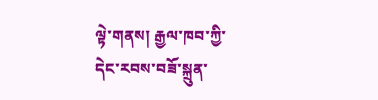ལྟེ་གནས། རྒྱལ་ཁབ་ཀྱི་དེང་རབས་བཟོ་སྐྲུན་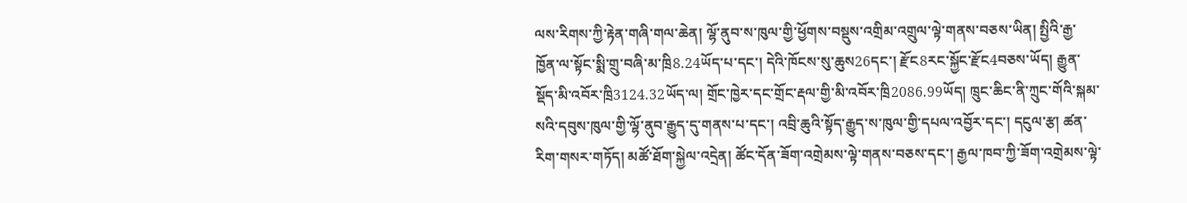ལས་རིགས་ཀྱི་རྟེན་གཞི་གལ་ཆེན། ལྷོ་ནུབ་ས་ཁུལ་གྱི་ཕྱོགས་བསྡུས་འགྲིམ་འགྲུལ་ལྟེ་གནས་བཅས་ཡིན། སྤྱིའི་རྒྱ་ཁྱོན་ལ་སྟོང་སྨི་གྲུ་བཞི་མ་ཁྲི8.24ཡོད་པ་དང་། དེའི་ཁོངས་སུ་ཆུས26དང་། རྫོང8རང་སྐྱོང་རྫོང4བཅས་ཡོད། རྒྱུན་སྡོད་མི་འབོར་ཁྲི3124.32ཡོད་ལ། གྲོང་ཁྱེར་དང་གྲོང་རྡལ་གྱི་མི་འབོར་ཁྲི2086.99ཡོད། ཁྲུང་ཆིང་ནི་ཀྲུང་གོའི་སྐམ་སའི་དབུས་ཁུལ་གྱི་ལྷོ་ནུབ་རྒྱུད་དུ་གནས་པ་དང་། འབྲི་ཆུའི་སྟོད་རྒྱུད་ས་ཁུལ་གྱི་དཔལ་འབྱོར་དང་། དངུལ་རྩ། ཚན་རིག་གསར་གཏོད། མཚོ་ཐོག་སྐྱེལ་འདྲེན། ཚོང་དོན་ཟོག་འགྲེམས་ལྟེ་གནས་བཅས་དང་། རྒྱལ་ཁབ་ཀྱི་ཟོག་འགྲེམས་ལྟེ་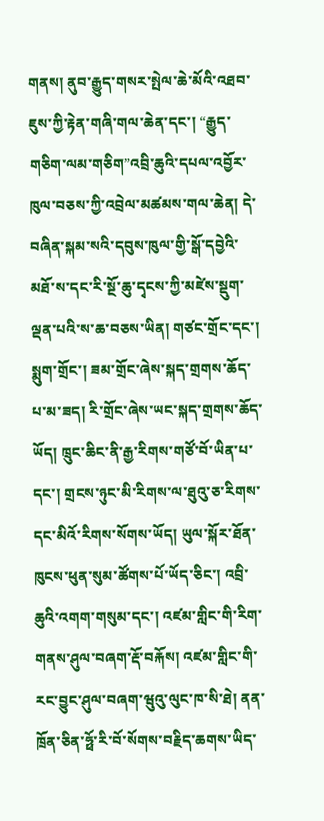གནས། ནུབ་རྒྱུད་གསར་སྤེལ་ཆེ་མོའི་འཐབ་ཇུས་ཀྱི་རྟེན་གཞི་གལ་ཆེན་དང་། “རྒྱུད་གཅིག་ལམ་གཅིག”འབྲི་ཆུའི་དཔལ་འབྱོར་ཁུལ་བཅས་ཀྱི་འབྲེལ་མཚམས་གལ་ཆེན། དེ་བཞིན་སྐམ་སའི་དབུས་ཁུལ་གྱི་སྒོ་དབྱེའི་མཐོ་ས་དང་རི་སྔོ་ཆུ་དྭངས་ཀྱི་མཛེས་སྡུག་ལྡན་པའི་ས་ཆ་བཅས་ཡིན། གཙང་གྲོང་དང་། སྨུག་གྲོང་། ཟམ་གྲོང་ཞེས་སྐད་གྲགས་ཆོད་པ་མ་ཟད། རི་གྲོང་ཞེས་ཡང་སྐད་གྲགས་ཆོད་ཡོད། ཁྲུང་ཆིང་ནི་རྒྱ་རིགས་གཙོ་བོ་ཡིན་པ་དང་། གྲངས་ཉུང་མི་རིགས་ལ་ཐུའུ་ཅ་རིགས་དང་མིའོ་རིགས་སོགས་ཡོད། ཡུལ་སྐོར་ཐོན་ཁུངས་ཕུན་སུམ་ཚོགས་པོ་ཡོད་ཅིང་། འབྲི་ཆུའི་འགག་གསུམ་དང་། འཛམ་གླིང་གི་རིག་གནས་ཤུལ་བཞག་རྡོ་བརྐོས། འཛམ་གླིང་གི་རང་བྱུང་ཤུལ་བཞག་ཝུའུ་ལུང་ཁ་སི་ཐེ། ནན་ཁྲོན་ཅིན་ཧྥོ་རི་བོ་སོགས་བརྗིད་ཆགས་ཡིད་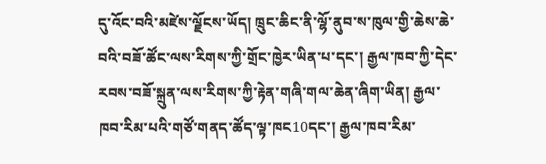དུ་འོང་བའི་མཛེས་ལྗོངས་ཡོད། ཁྲུང་ཆིང་ནི་ལྷོ་ནུབ་ས་ཁུལ་གྱི་ཆེས་ཆེ་བའི་བཟོ་ཚོང་ལས་རིགས་ཀྱི་གྲོང་ཁྱེར་ཡིན་པ་དང་། རྒྱལ་ཁབ་ཀྱི་དེང་རབས་བཟོ་སྐྲུན་ལས་རིགས་ཀྱི་རྟེན་གཞི་གལ་ཆེན་ཞིག་ཡིན། རྒྱལ་ཁབ་རིམ་པའི་གཙོ་གནད་ཚོད་ལྟ་ཁང10དང་། རྒྱལ་ཁབ་རིམ་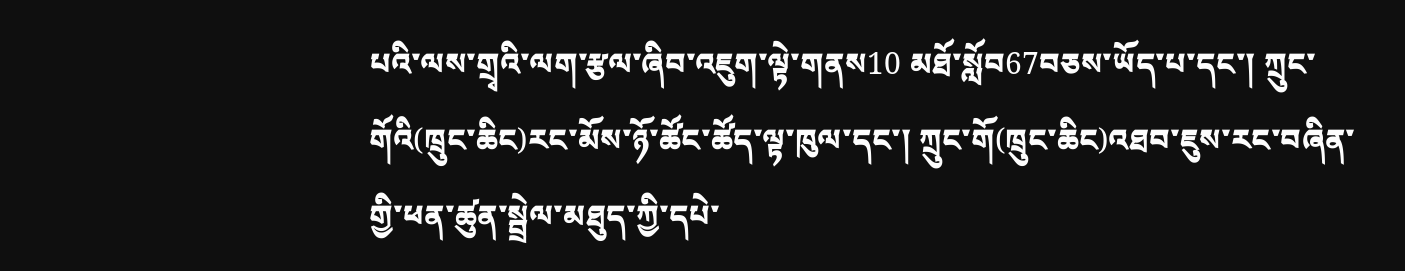པའི་ལས་གྲྭའི་ལག་རྩལ་ཞིབ་འཇུག་ལྟེ་གནས10 མཐོ་སློབ67བཅས་ཡོད་པ་དང་། ཀྲུང་གོའི(ཁྲུང་ཆིང)རང་མོས་ཉོ་ཚོང་ཚོད་ལྟ་ཁུལ་དང་། ཀྲུང་གོ(ཁྲུང་ཆིང)འཐབ་ཇུས་རང་བཞིན་གྱི་ཕན་ཚུན་སྦྲེལ་མཐུད་ཀྱི་དཔེ་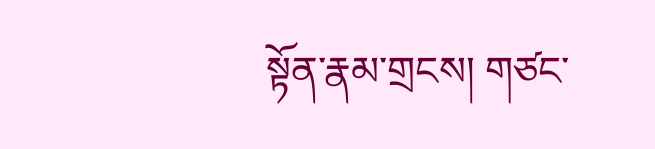སྟོན་རྣམ་གྲངས། གཙང་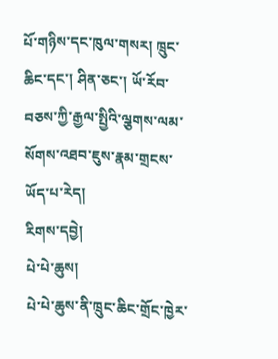པོ་གཉིས་དང་ཁུལ་གསར། ཁྲུང་ཆིང་དང་། ཤིན་ཅང་། ཡོ་རོབ་བཅས་ཀྱི་རྒྱལ་སྤྱིའི་ལྕགས་ལམ་སོགས་འཐབ་ཇུས་རྣམ་གྲངས་ཡོད་པ་རེད།
རིགས་དབྱེ།
པེ་པེ་ཆུས།
པེ་པེ་ཆུས་ནི་ཁྲུང་ཆིང་གྲོང་ཁྱེར་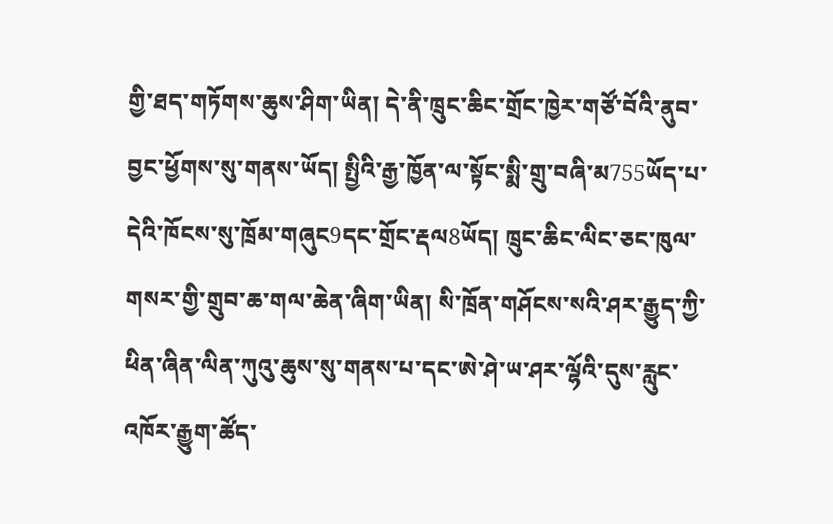གྱི་ཐད་གཏོགས་ཆུས་ཤིག་ཡིན། དེ་ནི་ཁྲུང་ཆིང་གྲོང་ཁྱེར་གཙོ་བོའི་ནུབ་བྱང་ཕྱོགས་སུ་གནས་ཡོད། སྤྱིའི་རྒྱ་ཁྱོན་ལ་སྟོང་སྨི་གྲུ་བཞི་མ755ཡོད་པ་དེའི་ཁོངས་སུ་ཁྲོམ་གཞུང9དང་གྲོང་རྡལ8ཡོད། ཁྲུང་ཆིང་ལིང་ཅང་ཁུལ་གསར་གྱི་གྲུབ་ཆ་གལ་ཆེན་ཞིག་ཡིན། སི་ཁྲོན་གཤོངས་སའི་ཤར་རྒྱུད་ཀྱི་ཕིན་ཞིན་ལིན་ཀུའུ་ཆུས་སུ་གནས་པ་དང་ཨེ་ཤེ་ཡ་ཤར་ལྷོའི་དུས་རླུང་འཁོར་རྒྱུག་ཚོད་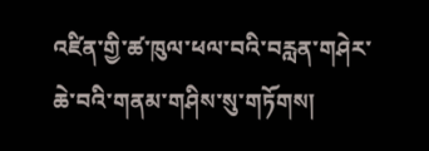འཛིན་གྱི་ཚ་ཁུལ་ཕལ་བའི་བརླན་གཤེར་ཆེ་བའི་གནམ་གཤིས་སུ་གཏོགས།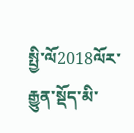སྤྱི་ལོ2018ལོར་རྒྱུན་སྡོད་མི་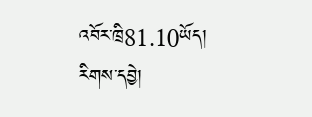འབོར་ཁྲི81.10ཡོད།
རིགས་དབྱེ།